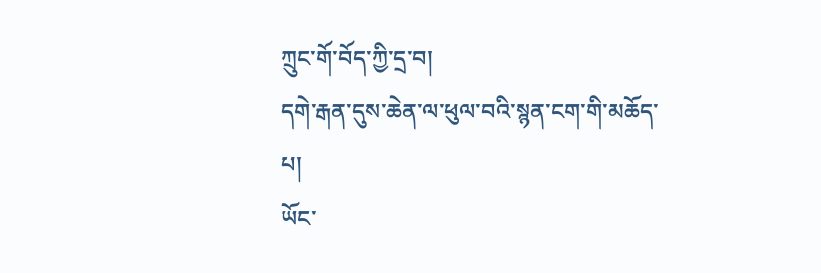ཀྲུང་གོ་བོད་ཀྱི་དྲ་བ།
དགེ་རྒན་དུས་ཆེན་ལ་ཕུལ་བའི་སྙན་ངག་གི་མཆོད་པ།
ཡོང་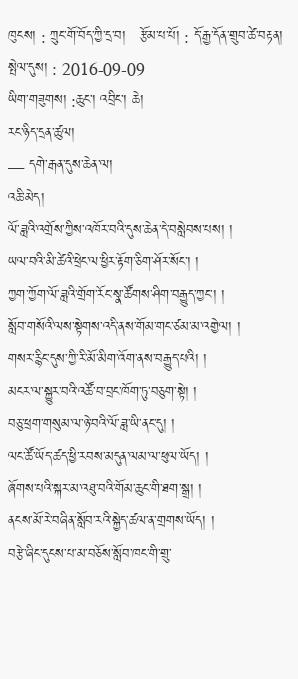ཁུངས། : ཀྲུང་གོ་བོད་ཀྱི་དྲ་བ།   རྩོམ་པ་པོ། : དོ་རྒྱ་དོན་གྲུབ་ཚེ་བརྟན།   སྤེལ་དུས། : 2016-09-09
ཡིག་གཟུགས། :ཆུང་། འབྲིང་། ཆེ།
རང་ཉིད་དྲན་ཚུལ།
— དགེ་རྒན་དུས་ཆེན་ལ།
འཆི་མེད།
ལོ་ཟླའི་འགྲོས་ཀྱིས་འཁོར་བའི་དུས་ཆེན་དེ་བསླེབས་པས། །
ཡལ་བའི་མི་ཚེའི་ཕྲེང་ལ་ཕྱིར་རྟོག་ཅིག་ཤོར་སོང་། །
ཀྱག་ཀྱོག་ལོ་ཟླའི་གྲོག་རོང་སྣ་ཚོགས་ཤིག་བརྒྱུད་ཀྱང་། །
སློབ་གསོའི་ལས་སྟེགས་འདི་ནས་གོམ་གང་ཙམ་མ་འགྱེལ། །
གསར་རྙིང་དུས་ཀྱི་རི་མོ་མིག་འོག་ནས་བརྒྱུད་པའི། །
མངར་ལ་སྐྱུར་བའི་འཚོ་བ་བྲང་ཁོག་ཏུ་བཅུག་སྟེ། །
བཅུ་ཕྲག་གསུམ་ལ་ཉེ་བའི་ལོ་ཟླ་ཡི་ནང་དུ། །
ལང་ཚོ་ཡོད་ཚད་ཕྱི་རབས་མདུན་ལམ་ལ་ཕུལ་ཡོད། །
ཞོགས་པའི་སྐར་མ་འཐུ་བའི་གོམ་ཆུང་གི་ཐག་སྒྲ། །
ནངས་མོ་རེ་བཞིན་སློབ་རའི་སྐྱེད་ཚལ་ན་གྲགས་ཡོད། །
བརྩེ་ཞིང་དུངས་པ་མ་བཅོས་སློབ་ཁང་གི་གྲུ་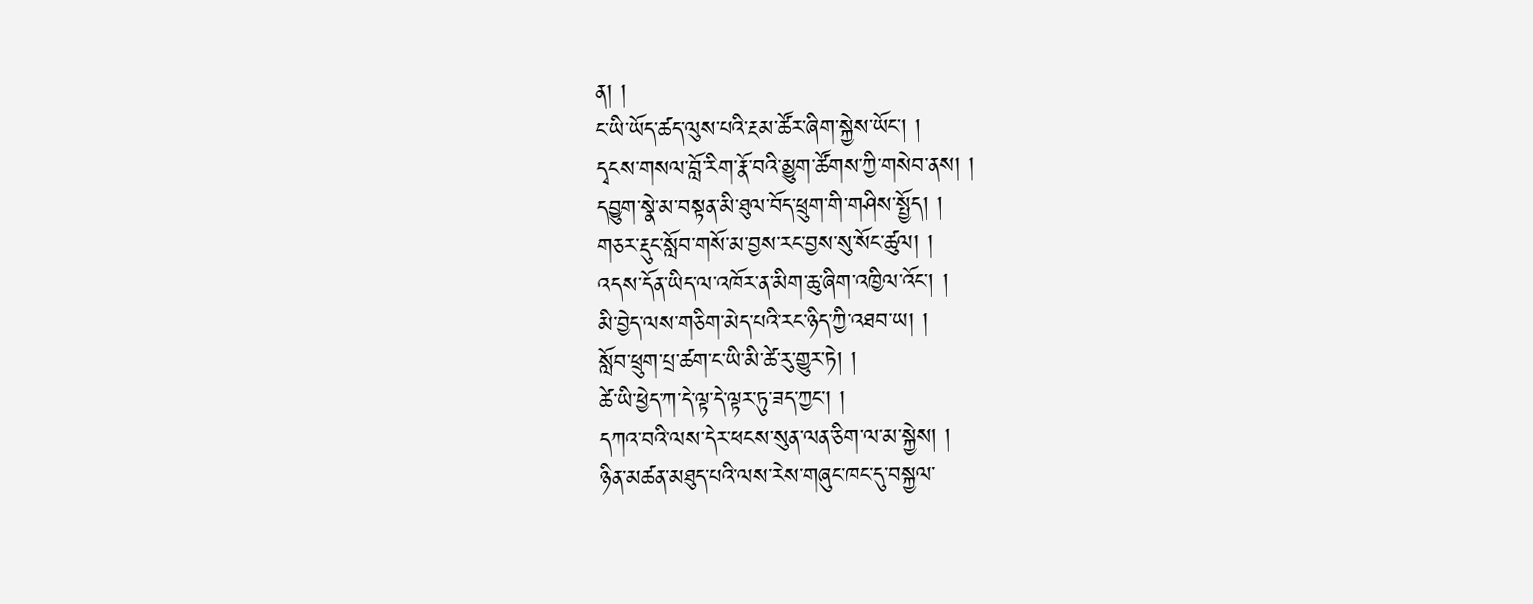ན། །
ང་ཡི་ཡོད་ཚད་ལུས་པའི་རྔམ་ཚོར་ཞིག་སྐྱེས་ཡོང་། །
དྭངས་གསལ་བློ་རིག་རྣོ་བའི་མྱུག་ཚོགས་ཀྱི་གསེབ་ནས། །
དབྱུག་སྣེ་མ་བསྟན་མི་ཐུལ་བོད་ཕྲུག་གི་གཤིས་སྤྱོད། །
གཅར་རྡུང་སློབ་གསོ་མ་བྱས་རང་བྱས་སུ་སོང་ཚུལ། །
འདས་དོན་ཡིད་ལ་འཁོར་ན་མིག་ཆུ་ཞིག་འཁྱིལ་འོང་། །
མི་བྱེད་ལས་གཅིག་མེད་པའི་རང་ཉིད་ཀྱི་འཐབ་ཡ། །
སློབ་ཕྲུག་པྲ་ཚག་ང་ཡི་མི་ཚེ་རུ་གྱུར་ཏེ། །
ཚེ་ཡི་ཕྱེད་ཀ་དེ་ལྟ་དེ་ལྟར་ཏུ་ཟད་ཀྱང་། །
དཀའ་བའི་ལས་དེར་ཕངས་སུན་ལན་ཅིག་ལ་མ་སྐྱེས། །
ཉིན་མཚན་མཐུད་པའི་ལས་རེས་གཞུང་ཁང་དུ་བསྐྱལ་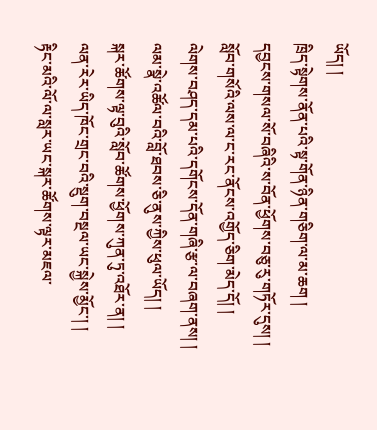ཡོད། །
ཁྲིད་སྟེགས་ནོན་པའི་སྟ་གོན་ཉིན་གཅིག་ལ་མ་ཆག །
དབྱངས་གསལ་སོ་བཞིའི་ས་བོན་ཕྱོགས་བཅུ་རུ་གཏོར་དུས། །
སློབ་གསོའི་ལས་ལ་ང་རང་ནོངས་འགྱོད་ཅིག་མེད་དོ། །
ལེགས་བཤད་དམ་པའི་དགོངས་དོན་གཞི་རྩ་ལ་བཞག་ནས། །
ལམ་སྣེ་འཚོལ་བའི་བློ་ཐབས་ཅི་ནུས་ཀྱིས་ཕུལ་ཡོད། །
སྐར་ཚོགས་ལྟ་བུའི་སློབ་ཚོགས་ཕྱོགས་ཀུན་ཏུ་འཐོར་ན། །
ལན་རེར་ཡིད་ཁོང་གྲང་བའི་སྡུག་བསྔལ་ཡང་སྐྱེས་མྱོང་། །
རྟིང་མའི་ལོ་ལ་སླར་ཡང་སྐར་ཚོགས་ལྟར་མཇལ་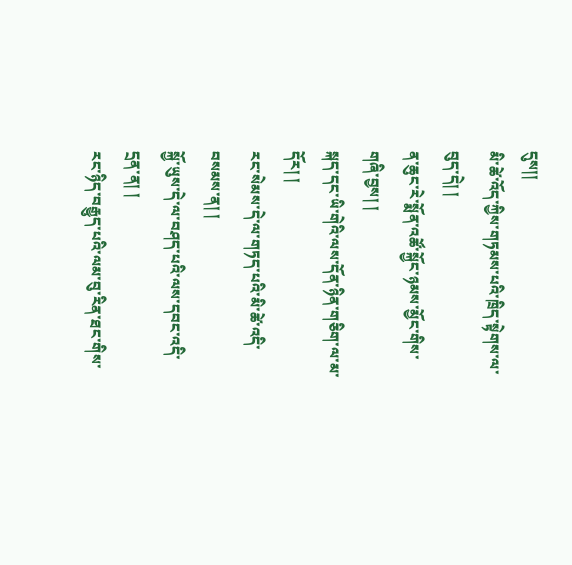དུས།།
མི་ཚེ་འོད་ཀྱིས་གཏམས་པའི་ཁྲིད་སྟེགས་ལ་བུད་དེ། །
ན་ཆུང་རེ་སྨོན་འཚོ་སྐྱོང་ཉམས་མྱོང་གིས་གཞི་བྱས། །
སྐད་དང་ཡི་གེའི་ལས་དོན་ཉིན་གཅིག་ལ་མ་དོར། །
རང་སེམས་དེ་ལ་གཏད་པའི་མི་ཚེ་འདི་བསམས་ན། །
སྐྱོ་ཡུས་དེ་ལ་བཤད་པའི་ལས་དབང་འདི་དྲན་ན། །
རང་ཉིད་བརྒྱུད་པའི་ལམ་བུ་རིན་ཐང་གིས་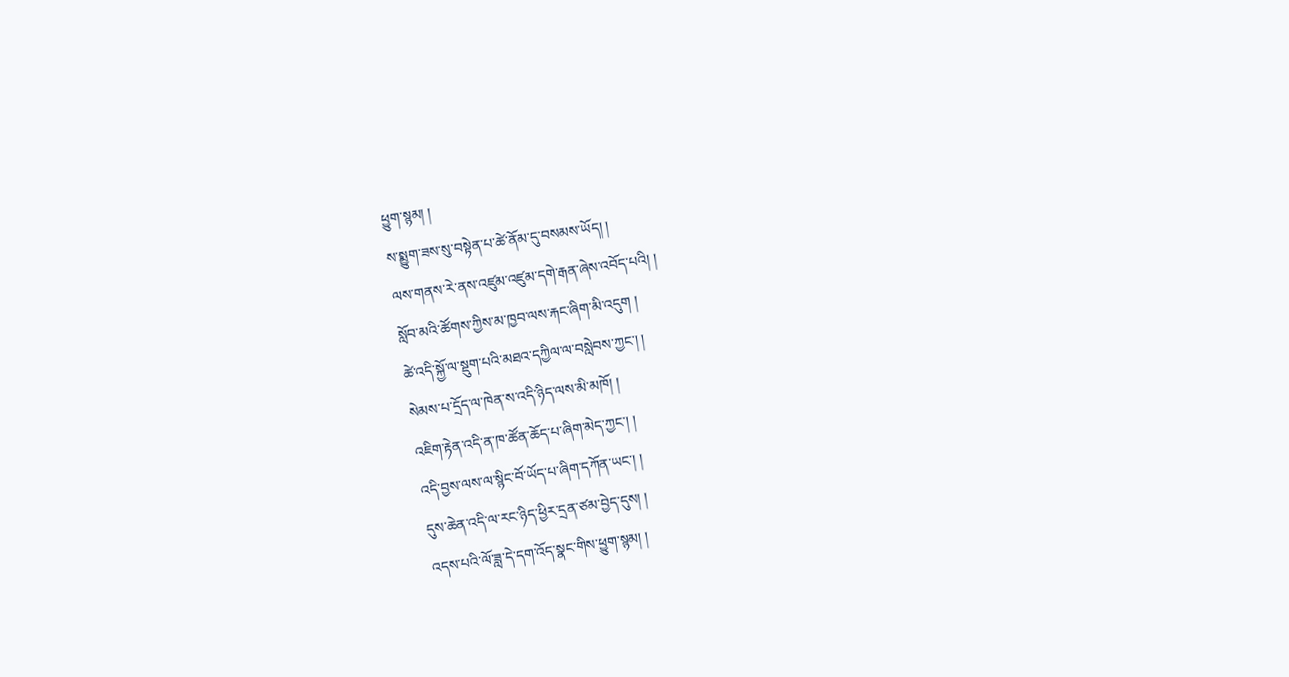ཕྱུག་སྙམ། །
ས་སྨྱུག་ཟས་སུ་བསྟེན་པ་ཚེ་ནོམ་དུ་བསམས་ཡོད། །
ལས་གནས་རེ་ནས་འཛུམ་འཛུམ་དགེ་རྒན་ཞེས་འབོད་པའི། །
སློབ་མའི་ཚོགས་ཀྱིས་མ་ཁྱབ་ལས་རྐང་ཞིག་མི་འདུག །
ཚེ་འདི་སྐྱོ་ལ་སྡུག་པའི་མཐའ་དཀྱིལ་ལ་བསླེབས་ཀྱང་། །
སེམས་པ་དྲོད་ལ་ཁེན་ས་འདི་ཉིད་ལས་མི་མཁོ། །
འཇིག་རྟེན་འདི་ན་ཁ་ཚོན་ཆོད་པ་ཞིག་མེད་ཀྱང་། །
འདི་བྱས་ལས་ལ་སྙིང་བོ་ཡོད་པ་ཞིག་དཀོན་ཡང་། །
དུས་ཆེན་འདི་ལ་རང་ཉིད་ཕྱིར་དྲན་ཙམ་བྱེད་དུས། །
འདས་པའི་ལོ་ཟླ་དེ་དག་འོད་སྣང་གིས་ཕྱུག་སྙམ། །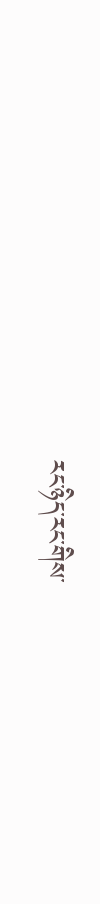རང་ཉིད་རང་གིས་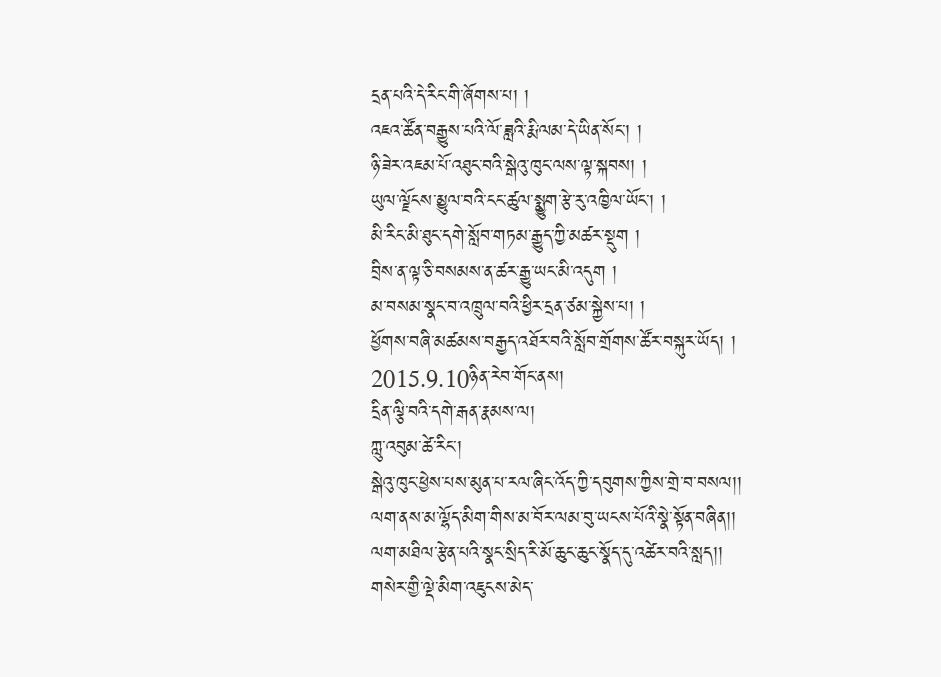དྲན་པའི་དེ་རིང་གི་ཞོགས་པ། །
འཇའ་ཚོན་བརྒྱུས་པའི་ལོ་ཟླའི་རྨི་ལམ་དེ་ཡིན་སོང་། །
ཉི་ཟེར་འཇམ་པོ་འཐུང་བའི་སྒེའུ་ཁུང་ལས་ལྟ་སྐབས། །
ཡུལ་ལྗོངས་མྱུལ་བའི་ངང་ཚུལ་སྨྱུག་རྩེ་རུ་འཁྱིལ་ཡོང་། །
མི་རིང་མི་ཐུང་དགེ་སློབ་གཏམ་རྒྱུད་ཀྱི་མཚར་སྡུག །
བྲིས་ན་ལྟ་ཅི་བསམས་ན་ཚར་རྒྱུ་ཡང་མི་འདུག །
མ་བསམ་སྣང་བ་འཁྲུལ་བའི་ཕྱིར་དྲན་ཙམ་སྐྱེས་པ། །
ཕྱོགས་བཞི་མཚམས་བརྒྱད་འཐོར་བའི་སློབ་གྲོགས་ཚོར་བསྐུར་ཡོད། །
2015.9.10ཉིན་རེབ་གོང་ནས།
དྲིན་ལྕི་བའི་དགེ་རྒན་རྣམས་ལ།
ཀླུ་འབུམ་ཚེ་རིང་།
སྒེའུ་ཁུང་ཕྱེས་པས་མུན་པ་རལ་ཞིང་འོད་ཀྱི་དབུགས་ཀྱིས་གྲེ་བ་བསལ།།
ལག་ནས་མ་ལྷོད་མིག་གིས་མ་བོར་ལམ་བུ་ཡངས་པོའི་སྣེ་སྟོན་བཞིན།།
ལག་མཐིལ་རྩེན་པའི་སྣང་སྲིད་རི་མོ་ཆུང་ཆུང་སྣོད་དུ་འཚེར་བའི་སླད།།
གསེར་གྱི་ལྡེ་མིག་འཇུངས་མེད་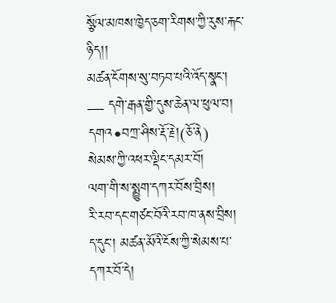སྩོལ་མཁས་ཁྱེད་ཅག་རིགས་ཀྱི་རུས་རྐང་ཉིད།།
མཚན་ངོགས་སུ་བཏབ་པའི་འོད་སྣང་།
— དགེ་རྒན་གྱི་དུས་ཆེན་ལ་ཕུལ་བ།
དགའ•བཀྲ་ཤིས་རྡོ་རྗེ།(ཅོ་ནེ)
སེམས་ཀྱི་འཕར་ལྡིང་དམར་བོ།
ལག་གི་ས་སྨྱུག་དཀར་བོས་བྲིས།
རི་རབ་དང་གཙང་བོའི་རབ་ཁ་ནས་བྲིས།
ད་དུང་། མཚན་མོའི་ངོས་ཀྱི་སེམས་པ་དཀར་བོ་དེ།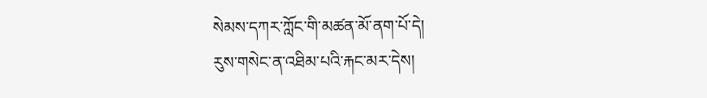སེམས་དཀར་ཀློང་གི་མཚན་མོ་ནག་པོ་དེ།
རུས་གསེང་ན་འཐིམ་པའི་རྐང་མར་དེས།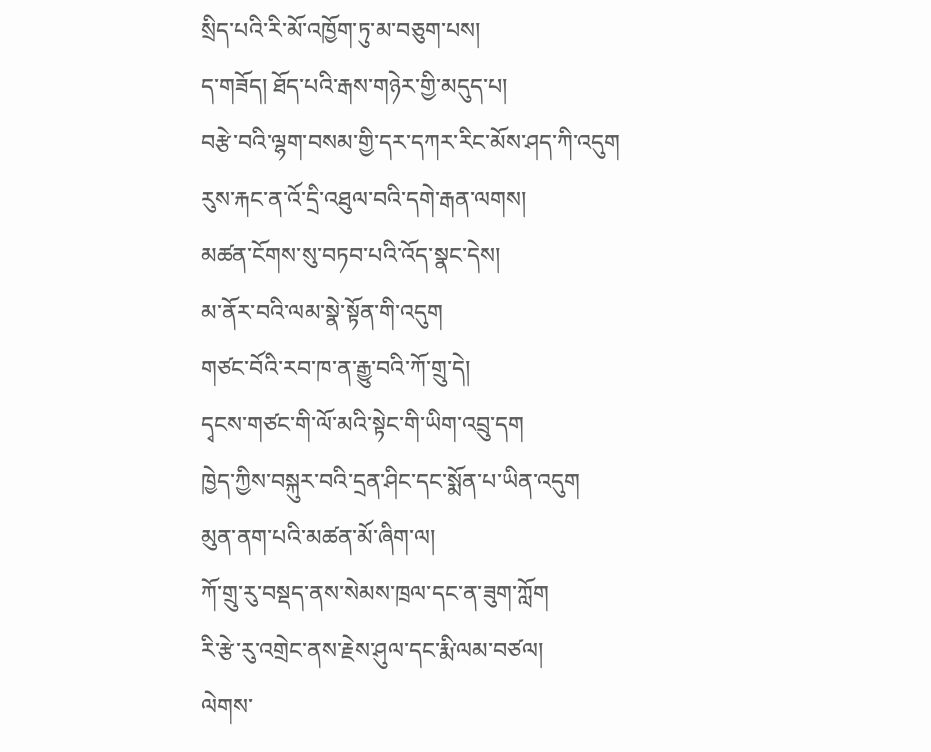སྲིད་པའི་རི་མོ་འཁྱོག་ཏུ་མ་བཅུག་པས།
ད་གཟོད། ཐོད་པའི་རྒས་གཉེར་གྱི་མདུད་པ།
བརྩེ་བའི་ལྷག་བསམ་གྱི་དར་དཀར་རིང་མོས་ཤད་ཀི་འདུག
རུས་རྐང་ན་འོ་དྲི་འཐུལ་བའི་དགེ་རྒན་ལགས།
མཚན་ངོགས་སུ་བཏབ་པའི་འོད་སྣང་དེས།
མ་ནོར་བའི་ལམ་སྣེ་སྟོན་གི་འདུག
གཙང་བོའི་རབ་ཁ་ན་རྒྱུ་བའི་ཀོ་གྲུ་དེ།
དྭངས་གཙང་གི་ལོ་མའི་སྟེང་གི་ཡིག་འབྲུ་དག
ཁྱེད་ཀྱིས་བསྐུར་བའི་དྲན་ཤིང་དང་སྨོན་པ་ཡིན་འདུག
མུན་ནག་པའི་མཚན་མོ་ཞིག་ལ།
ཀོ་གྲུ་རུ་བསྡད་ནས་སེམས་ཁྲལ་དང་ན་ཟུག་ཀློག
རི་རྩེ་རུ་འགྲེང་ནས་རྗེས་ཤུལ་དང་རྨི་ལམ་བཙལ།
ལེགས་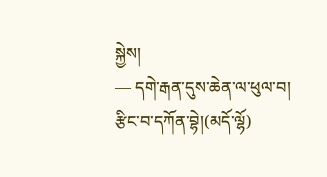སྐྱེས།
— དགེ་རྒན་དུས་ཆེན་ལ་ཕུལ་བ།
རྩིང་བ་དཀོན་བྷེ།(མདོ་ལྷོ)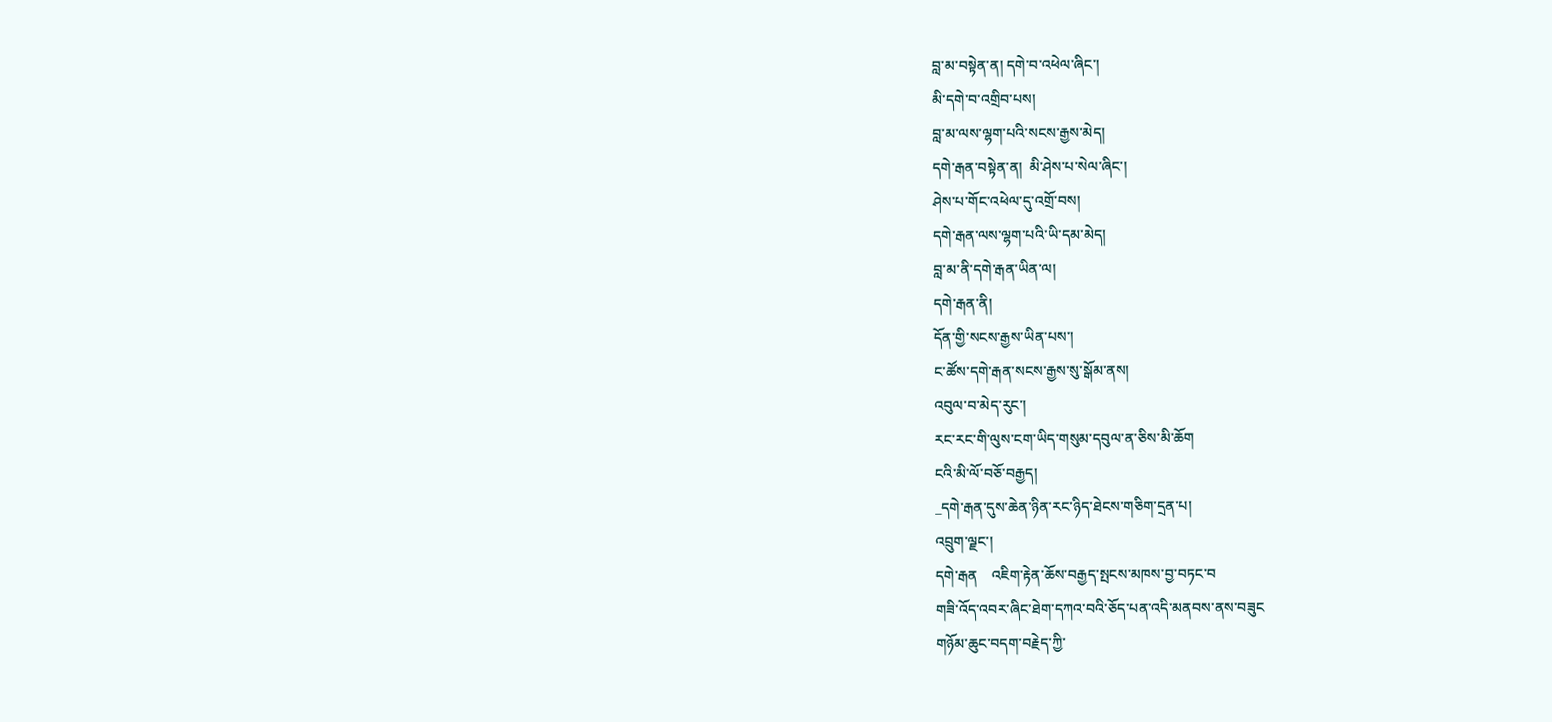བླ་མ་བསྟེན་ན། དགེ་བ་འཕེལ་ཞིང་།
མི་དགེ་བ་འགྲིབ་པས།
བླ་མ་ལས་ལྷག་པའི་སངས་རྒྱས་མེད།
དགེ་རྒན་བསྟེན་ན།  མི་ཤེས་པ་སེལ་ཞིང་།
ཤེས་པ་གོང་འཕེལ་དུ་འགྲོ་བས།
དགེ་རྒན་ལས་ལྷག་པའི་ཡི་དམ་མེད།
བླ་མ་ནི་དགེ་རྒན་ཡིན་ལ།
དགེ་རྒན་ནི།
དོན་གྱི་སངས་རྒྱས་ཡིན་པས་།
ང་ཚོས་དགེ་རྒན་སངས་རྒྱས་སུ་སྒོམ་ནས།
འབུལ་བ་མེད་རུང་།
རང་རང་གི་ལུས་ངག་ཡིད་གསུམ་དབུལ་ན་ཅིས་མི་ཆོག
ངའི་མི་ལོ་བཅོ་བརྒྱད།
_དགེ་རྒན་དུས་ཆེན་ཉིན་རང་ཉིད་ཐེངས་གཅིག་དྲན་པ།
འབྲུག་ལྗང་།
དགེ་རྒན    འཇིག་རྟེན་ཆོས་བརྒྱད་སྤངས་མཁས་བྱ་བཏང་བ
གཟི་འོད་འབར་ཞིང་ཐེག་དཀའ་བའི་ཅོད་པན་འདི་མནབས་ནས་བཟུང
གཉོམ་ཆུང་བདག་བརྗེད་ཀྱི་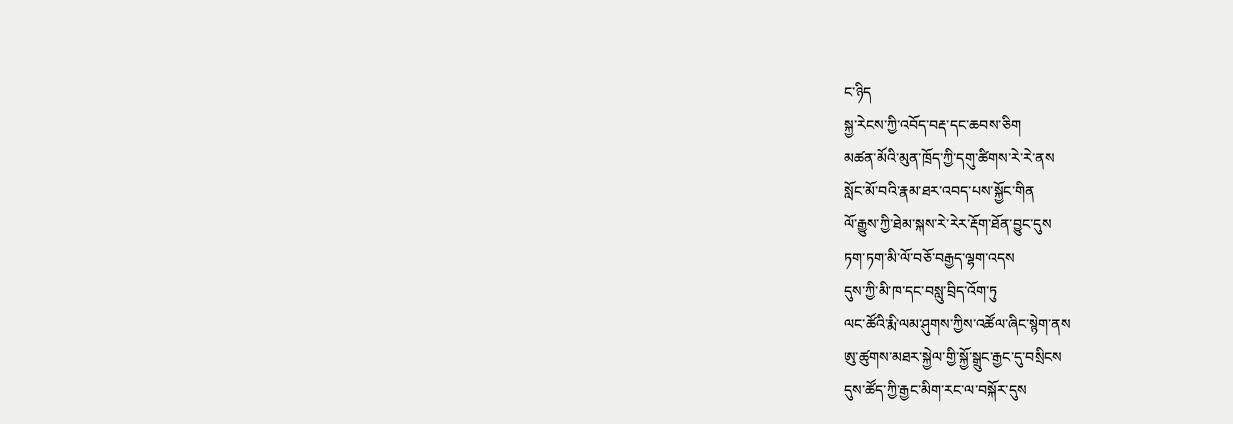ང་ཉིད
སྐྱ་རེངས་ཀྱི་འབོད་བརྡ་དང་ཆབས་ཅིག
མཚན་མོའི་མུན་ཁྲོད་ཀྱི་དགུ་ཚིགས་རེ་རེ་ནས
སློང་མོ་བའི་རྣམ་ཐར་འབད་པས་སྐྱོང་གིན
ལོ་རྒྱུས་ཀྱི་ཐེམ་སྐས་རེ་རེར་རྡོག་ཐོན་བྱུང་དུས
ཏག་ཏག་མི་ལོ་བཅོ་བརྒྱད་ལྷག་འདས
དུས་ཀྱི་མི་ཁ་དང་བསླུ་བྲིད་འོག་ཏུ
ལང་ཚོའི་རྨི་ལམ་ཤུགས་ཀྱིས་འཚོལ་ཞིང་སྙེག་ནས
ཨུ་ཚུགས་མཐར་སྐྱེལ་གྱི་སྐྱོ་སྒྲུང་རྒྱང་དུ་བསྲིངས
དུས་ཚོད་ཀྱི་རྒྱང་མིག་རང་ལ་བསྐོར་དུས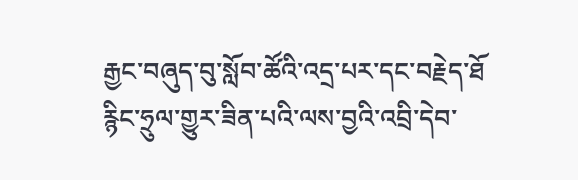རྒྱང་བཞུད་བུ་སློབ་ཚོའི་འདྲ་པར་དང་བརྗེད་ཐོ
རྙིང་ཧྲུལ་གྱུར་ཟིན་པའི་ལས་བྱའི་འབྲི་དེབ་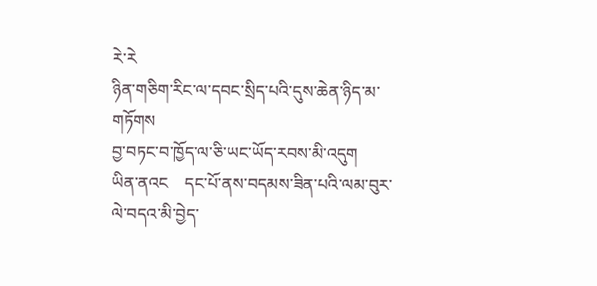རེ་རེ
ཉིན་གཅིག་རིང་ལ་དབང་སྲིད་པའི་དུས་ཆེན་ཉིད་མ་གཏོགས
བྱ་བཏང་བ་ཁྱོད་ལ་ཅི་ཡང་ཡོད་རབས་མི་འདུག
ཡིན་ནའང    དང་པོ་ནས་བདམས་ཟིན་པའི་ལམ་བུར་ལེ་བདའ་མི་བྱེད་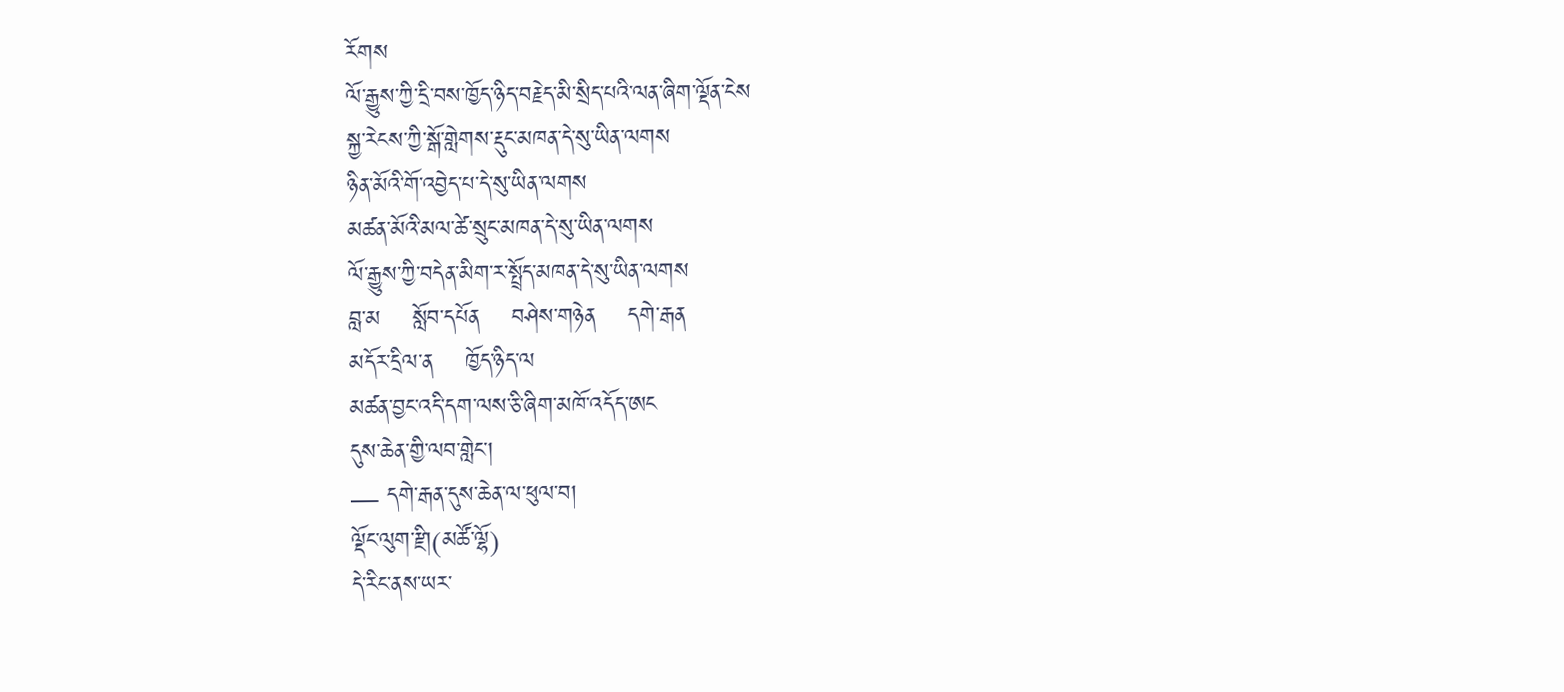རོགས
ལོ་རྒྱུས་ཀྱི་དྲི་བས་ཁྱོད་ཉིད་བརྗེད་མི་སྲིད་པའི་ལན་ཞིག་ལྡོན་ངེས
སྐྱ་རེངས་ཀྱི་སྒོ་གླེགས་རྡུང་མཁན་དེ་སུ་ཡིན་ལགས
ཉིན་མོའི་གོ་འབྱེད་པ་དེ་སུ་ཡིན་ལགས
མཚན་མོའི་མལ་ཚེ་སྲུང་མཁན་དེ་སུ་ཡིན་ལགས
ལོ་རྒྱུས་ཀྱི་བདེན་མིག་ར་སྤྲོད་མཁན་དེ་སུ་ཡིན་ལགས
བླ་མ    སློབ་དཔོན    བཤེས་གཉེན    དགེ་རྒན
མདོར་དྲིལ་ན    ཁྱོད་ཉིད་ལ
མཚན་བྱང་འདི་དག་ལས་ཅི་ཞིག་མཁོ་འདོད་ཨང
དུས་ཆེན་གྱི་ལབ་གླེང་།
— དགེ་རྒན་དུས་ཆེན་ལ་ཕུལ་བ།
ལྡོང་ལུག་རྫི།(མཚོ་ལྷོ)
དེ་རིང་ནས་ཡར་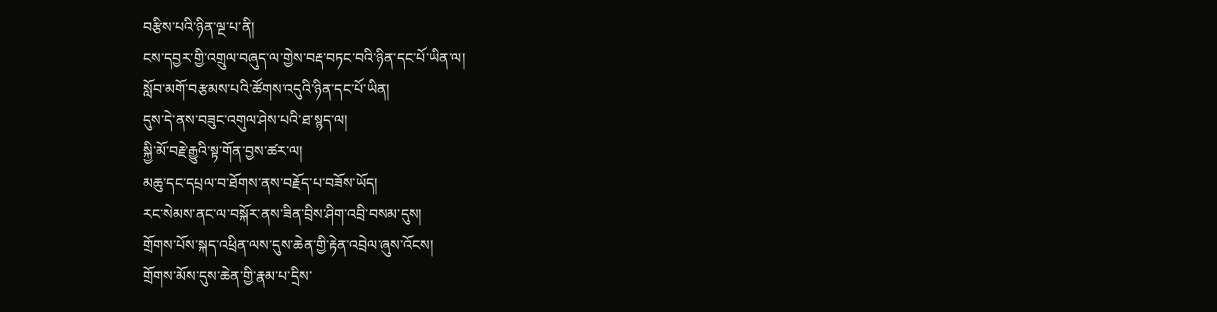བརྩིས་པའི་ཉིན་ལྔ་པ་ནི།
ངས་དབྱར་གྱི་འགྲུལ་བཞུད་ལ་གྱེས་བརྡ་བཏང་བའི་ཉིན་དང་པོ་ཡིན་ལ།
སློབ་མགོ་བརྩམས་པའི་ཚོགས་འདུའི་ཉིན་དང་པོ་ཡིན།
དུས་དེ་ནས་བཟུང་འགུལ་ཤེས་པའི་ཐ་སྙད་ལ།
སྐྱི་མོ་བརྗེ་རྒྱུའི་སྟ་གོན་བྱས་ཚར་ལ།
མཆུ་དང་དཔྲལ་བ་ཐོགས་ནས་བརྗོད་པ་བཟོས་ཡོད།
རང་སེམས་ནང་ལ་བསྐོར་ནས་ཟིན་བྲིས་ཤིག་འབྲི་བསམ་དུས།
གྲོགས་པོས་སྐད་འཕྲིན་ལས་དུས་ཆེན་གྱི་རྟེན་འབྲེལ་ཞུས་འོངས།
གྲོགས་མོས་དུས་ཆེན་གྱི་རྣམ་པ་དྲིས་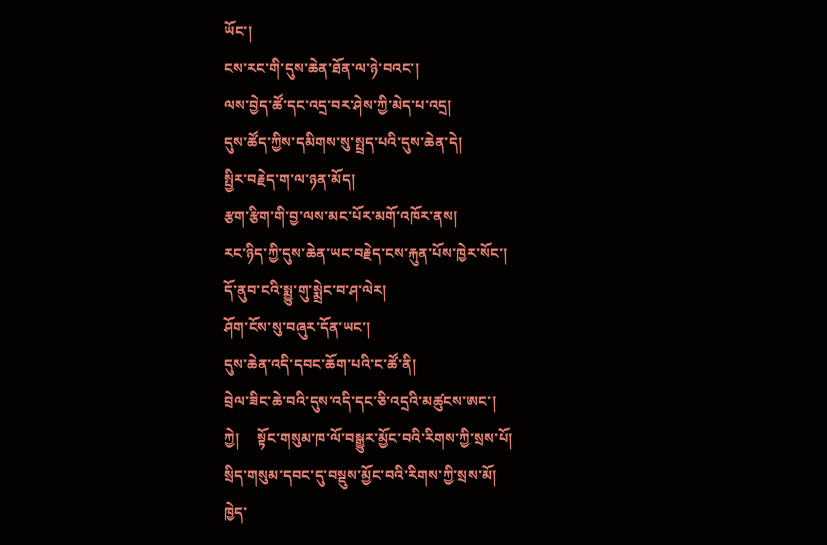ཡོང་།
ངས་རང་གི་དུས་ཆེན་ཐོན་ལ་ཉེ་བའང་།
ལས་བྱེད་ཚོ་དང་འདྲ་བར་ཤེས་ཀྱི་མེད་པ་འདྲ།
དུས་ཚོད་ཀྱིས་དམིགས་སུ་སྤྲད་པའི་དུས་ཆེན་དེ།
སྤྱིར་བརྗེད་ག་ལ་ཉན་མོད།
རྩག་རྩིག་གི་བྱ་ལས་མང་པོར་མགོ་འཁོར་ནས།
རང་ཉིད་ཀྱི་དུས་ཆེན་ཡང་བརྗེད་ངས་རྐུན་པོས་ཁྱེར་སོང་།
དོ་ནུབ་ངའི་སྨྱུ་གུ་སྨྲེང་བ་ཤ་ལེར།
ཤོག་ངོས་སུ་བཞུར་དོན་ཡང་།
དུས་ཆེན་འདི་དབང་ཆོག་པའི་ང་ཚོ་ནི།
བྲེལ་ཟིང་ཆེ་བའི་དུས་འདི་དང་ཅི་འདྲའི་མཚུངས་ཨང་།
ཀྱེ།     སྟོང་གསུམ་ཁ་ལོ་བསྒྱུར་མྱོང་བའི་རིགས་ཀྱི་སྲས་པོ།
སྲིད་གསུམ་དབང་དུ་བསྡུས་མྱོང་བའི་རིགས་ཀྱི་སྲས་མོ།
ཁྱེད་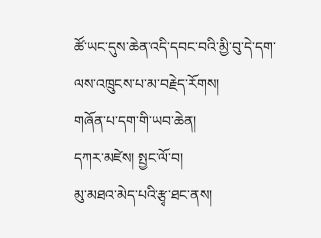ཚོ་ཡང་དུས་ཆེན་འདི་དབང་བའི་མྱི་བུ་དེ་དག་ལས་འཁྲུངས་པ་མ་བརྗེད་རོགས།
གཞོན་པ་དག་གི་ཡབ་ཆེན།
དཀར་མཛེས། སྤྱང་ལོ་བ།
མུ་མཐའ་མེད་པའི་རྩྭ་ཐང་ནས།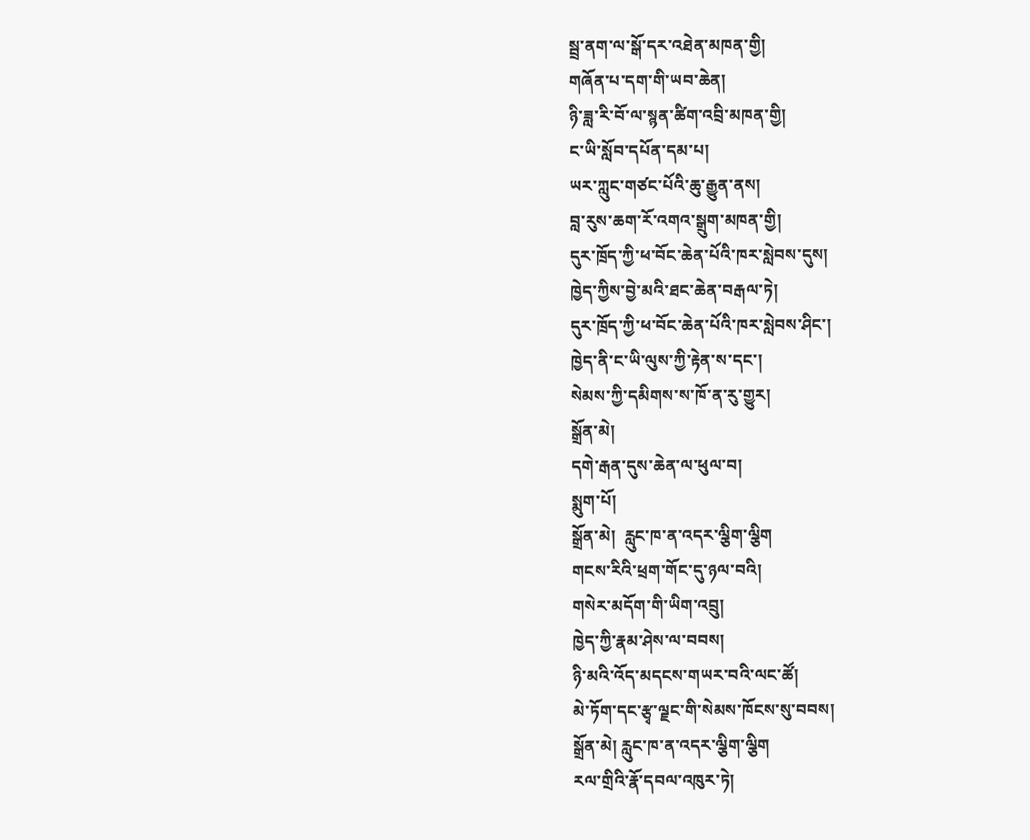སྦྲ་ནག་ལ་སྒོ་དར་འཐེན་མཁན་གྱི།
གཞོན་པ་དག་གི་ཡབ་ཆེན།
ཉི་ཟླ་རི་བོ་ལ་སྙན་ཚིག་འབྲི་མཁན་གྱི།
ང་ཡི་སློབ་དཔོན་དམ་པ།
ཡར་ཀླུང་གཙང་པོའི་ཆུ་རྒྱུན་ནས།
བླ་རུས་ཆག་རོ་འགའ་སྒྲུག་མཁན་གྱི།
དུར་ཁྲོད་ཀྱི་ཕ་བོང་ཆེན་པོའི་ཁར་སླེབས་དུས།
ཁྱེད་ཀྱིས་བྱེ་མའི་ཐང་ཆེན་བརྒལ་ཏེ།
དུར་ཁྲོད་ཀྱི་ཕ་བོང་ཆེན་པོའི་ཁར་སླེབས་ཤིང་།
ཁྱེད་ནི་ང་ཡི་ལུས་ཀྱི་རྟེན་ས་དང་།
སེམས་ཀྱི་དམིགས་ས་ཁོ་ན་རུ་གྱུར།
སྒྲོན་མེ།
དགེ་རྒན་དུས་ཆེན་ལ་ཕུལ་བ།
སྨུག་པོ།
སྒྲོན་མེ།  རླུང་ཁ་ན་འདར་ལྕིག་ལྕིག
གངས་རིའི་ཕྲག་གོང་དུ་ཉལ་བའི།
གསེར་མདོག་གི་ཡིག་འབྲུ།
ཁྱེད་ཀྱི་རྣམ་ཤེས་ལ་བབས།
ཉི་མའི་འོད་མདངས་གཡར་བའི་ལང་ཚོ།
མེ་ཏོག་དང་རྩྭ་ལྗང་གི་སེམས་ཁོངས་སུ་བབས།
སྒྲོན་མེ། རླུང་ཁ་ན་འདར་ལྕིག་ལྕིག
རལ་གྲིའི་རྣོ་དབལ་འཁུར་ཏེ།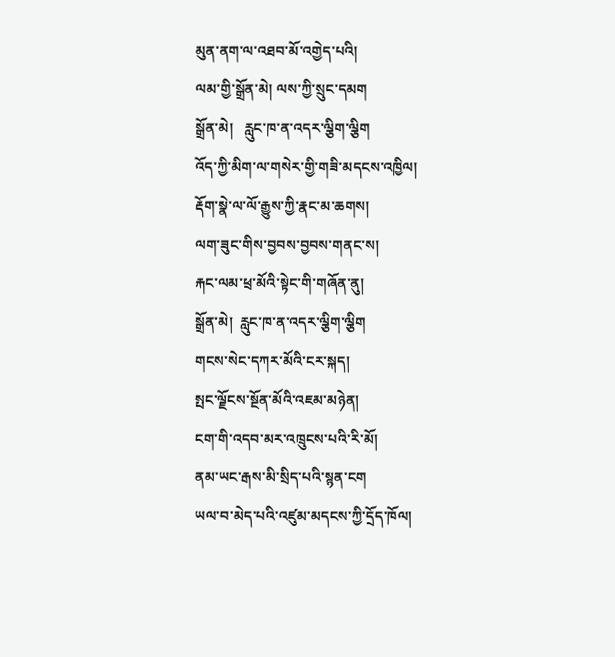མུན་ནག་ལ་འཐབ་མོ་འགྱེད་པའི།
ལམ་གྱི་སྒྲོན་མེ། ལས་ཀྱི་སྲུང་དམག
སྒྲོན་མེ།   རླུང་ཁ་ན་འདར་ལྕིག་ལྕིག
འོད་ཀྱི་མིག་ལ་གསེར་གྱི་གཟི་མདངས་འཁྱིལ།
རྡོག་སྣེ་ལ་ལོ་རྒྱུས་ཀྱི་རྣང་མ་ཆགས།
ལག་ཟུང་གིས་བྱབས་བྱབས་གནང་ས།
རྐང་ལམ་ཕྲ་མོའི་སྟེང་གི་གཞོན་ནུ།
སྒྲོན་མེ།  རླུང་ཁ་ན་འདར་ལྕིག་ལྕིག
གངས་སེང་དཀར་མོའི་ངར་སྐད།
སྤང་ལྗོངས་སྔོན་མོའི་འཇམ་མཉེན།
ངག་གི་འདབ་མར་འཁྲུངས་པའི་རི་མོ།
ནམ་ཡང་རྒས་མི་སྲིད་པའི་སྙན་ངག
ཡལ་བ་མེད་པའི་འཛུམ་མདངས་ཀྱི་དྲོད་ཁོལ།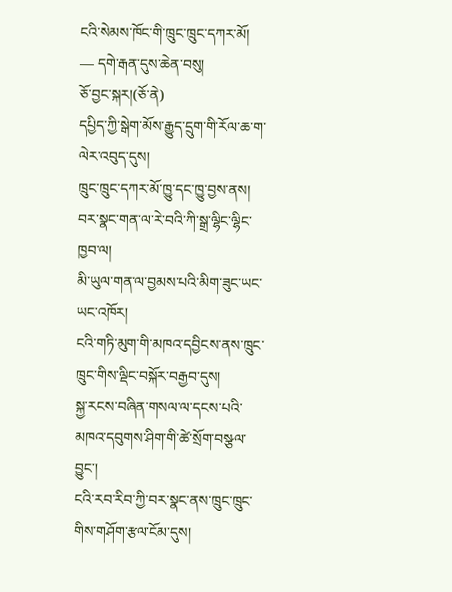ངའི་སེམས་ཁོང་གི་ཁྲུང་ཁྲུང་དཀར་མོ།
— དགེ་རྒན་དུས་ཆེན་བསུ།
ཅོ་བྱང་སྐར།(ཅོ་ནེ)
དཔྱིད་ཀྱི་སྒེག་མོས་རྒྱུད་དྲུག་གི་རོལ་ཆ་ག་ལེར་འབུད་དུས།
ཁྲུང་ཁྲུང་དཀར་མོ་ཁྱུ་དང་ཁྱུ་བྱས་ནས།
བར་སྣང་གན་ལ་རེ་བའི་ཀི་སྒྲ་ལྷིང་ལྷིང་ཁྱབ་ལ།
མི་ཡུལ་གན་ལ་བྱམས་པའི་མིག་ཟུང་ཡང་ཡང་འཁོར།
ངའི་གཏི་མུག་གི་མཁའ་དབྱིངས་ནས་ཁྲུང་ཁྲུང་གིས་ལྡིང་བསྐོར་བརྒྱབ་དུས།
སྐྱ་རངས་བཞིན་གསལ་ལ་དངས་པའི་མཁའ་དབུགས་ཤིག་གི་ཚེ་སྲོག་བསྩལ་བྱུང་།
ངའི་རབ་རིབ་ཀྱི་བར་སྣང་ནས་ཁྲུང་ཁྲུང་གིས་གཤོག་རྩལ་ངོམ་དུས།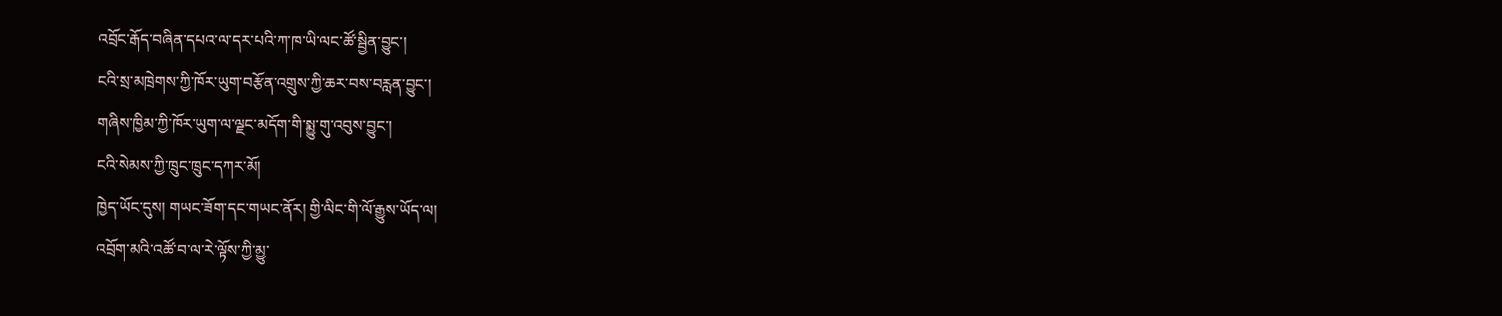འབྲོང་རྒོད་བཞིན་དཔའ་ལ་དར་པའི་ཀ་ཁ་ཡི་ལང་ཚོ་སྦྱིན་བྱུང་།
ངའི་སྲ་མཁྲེགས་ཀྱི་ཁོར་ཡུག་བརྩོན་འགྲུས་ཀྱི་ཆར་བས་བརླན་བྱུང་།
གཞིས་ཁྱིམ་ཀྱི་ཁོར་ཡུག་ལ་ལྗང་མདོག་གི་སྨྱུ་གུ་འབུས་བྱུང་།
ངའི་སེམས་ཀྱི་ཁྲུང་ཁྲུང་དཀར་མོ།
ཁྱེད་ཡོང་དུས། གཡང་ཟོག་དང་གཡང་ནོར། གྱི་ལིང་གི་ལོ་རྒྱུས་ཡོད་ལ།
འབྲོག་མའི་འཚོ་བ་ལ་རེ་ལྟོས་ཀྱི་མྱུ་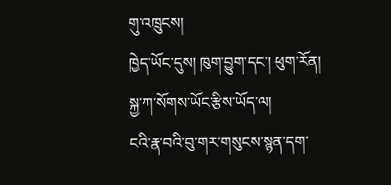གུ་འཁྲུངས།
ཁྱེད་ཡོང་དུས། ཁུག་བྱུག་དང་། ཕུག་རོན། སྐྱ་ཀ་སོགས་ཡོང་རྩིས་ཡོད་ལ།
ངའི་རྣ་བའི་བུ་གར་གསུངས་སྙན་དག་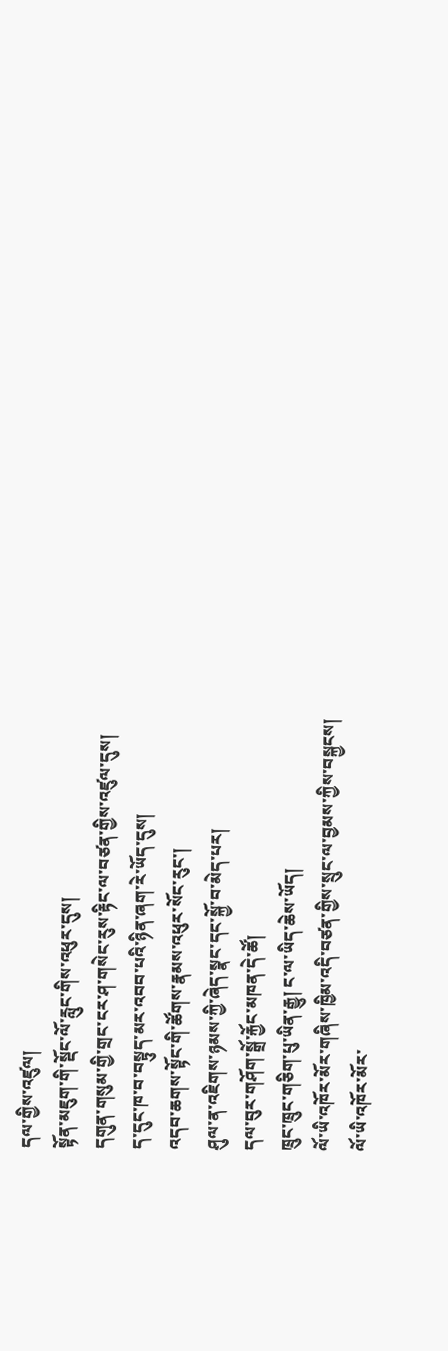དལ་གྱིས་འཛུལ།
སྟོན་མཇུག་གི་སྡོང་ལོ་རླུང་གིས་འཕུར་དུས།
དགུན་གསུམ་གྱི་གྲང་ངར་ཤ་གསེང་རུས་རྟིང་ལ་བཙན་གྱིས་འཛུལ་དུས།
ད་དུང་ཁ་བ་བསྟུད་མར་འབབ་པའི་ཉིན་ཞག་རེ་ཡོད་དུས།
འདབ་ཆགས་སྟོང་གི་ཚོགས་རྣམས་འཕུར་སོང་རུང་།
ཤུལ་ན་འཇིགས་ཉམས་ཀྱི་ཞེད་སྣང་དང་སྐྱོ་བ་མེད་པར།
དལ་བུར་གཤོག་སྒྲོ་རྐྱོང་མཁན་དེ་ཚོ།
ཁྲུང་ཁྲུང་གཅིག་པུ་ཡིན་རྒྱུ། ང་ལ་ཡིད་ཆེས་ཡོད།
ལོ་ཡི་འཁོར་མོར་གཞིས་ཁྱིམ་འདི་བཙན་གྱིས་སྲུང་ལ་བྱམས་ཀྱིས་བསྐྱངས།
ལོ་ཡི་འཁོར་མོར་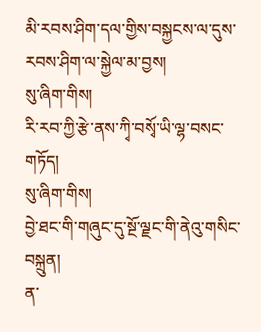མི་རབས་ཤིག་དལ་གྱིས་བསྐྱངས་ལ་དུས་རབས་ཤིག་ལ་སྐྱེལ་མ་བྱས།
སུ་ཞིག་གིས།
རི་རབ་ཀྱི་རྩེ་ནས་ཀྭི་བསྭོ་ཡི་ལྷ་བསང་གཏོད།
སུ་ཞིག་གིས།
བྱེ་ཐང་གི་གཞུང་དུ་སྔོ་ལྗང་གི་ནེའུ་གསིང་བསྐྲུན།
ན་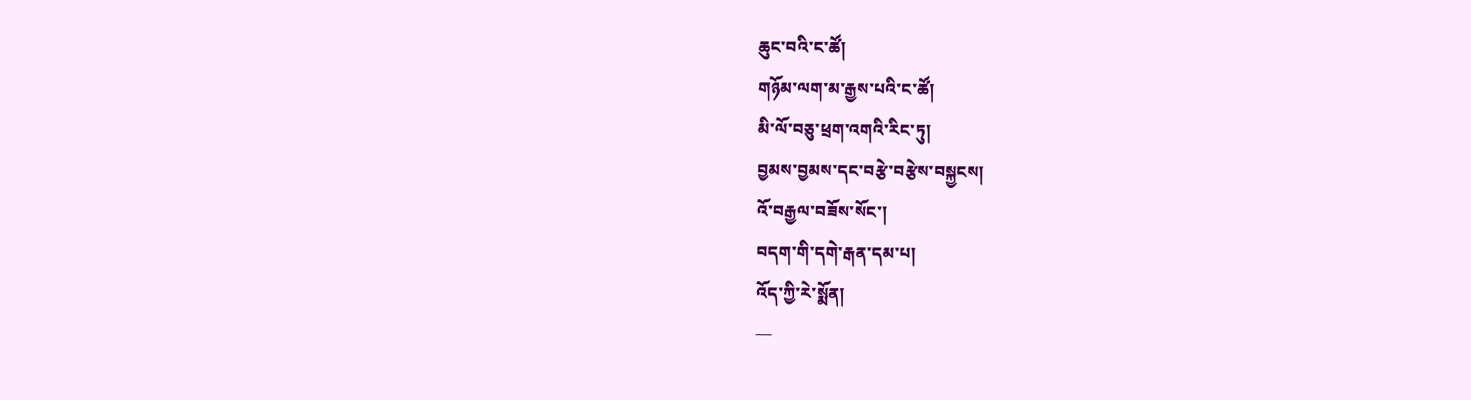ཆུང་བའི་ང་ཚོ།
གཉོམ་ལག་མ་རྒྱས་པའི་ང་ཚོ།
མི་ལོ་བཅུ་ཕྲག་འགའི་རིང་ཏུ།
བྱམས་བྱམས་དང་བརྩེ་བརྩེས་བསྐྱངས།
འོ་བརྒྱལ་བཟོས་སོང་།
བདག་གི་དགེ་རྒན་དམ་པ།
འོད་ཀྱི་རེ་སྨོན།
—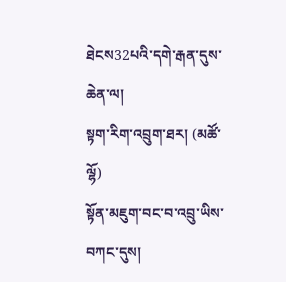ཐེངས32པའི་དགེ་རྒན་དུས་ཆེན་ལ།
སྟག་རིག་འབྲུག་ཐར། (མཚོ་ལྷོ)
སྟོན་མཇུག་བང་བ་འབྲུ་ཡིས་བཀང་དུས།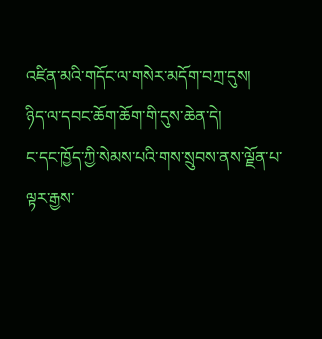འཛིན་མའི་གདོང་ལ་གསེར་མདོག་བཀྲ་དུས།
ཉིད་ལ་དབང་ཆོག་ཆོག་གི་དུས་ཆེན་དེ།
ང་དང་ཁྱོད་ཀྱི་སེམས་པའི་གས་སྲུབས་ནས་ལྗོན་པ་ལྟར་རྒྱས་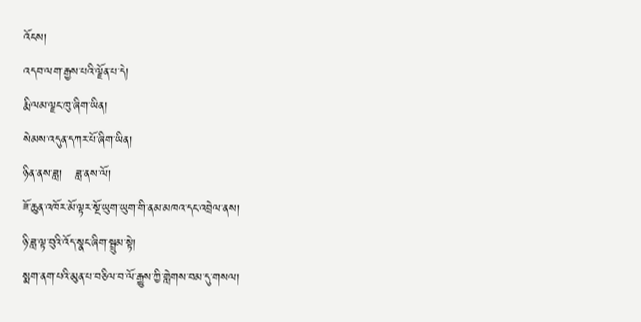འོངས།
འདབ་ལག་རྒྱས་པའི་ལྗོན་པ་དེ།
རྨི་ལམ་ལྗང་ཁུ་ཞིག་ཡིན།
སེམས་འདུན་དཀར་པོ་ཞིག་ཡིན།
ཉིན་ནས་ཟླ།   ཟླ་ནས་ལོ།
ཟོ་ཆུན་འཁོར་མོ་ལྟར་སྔོ་ཡུག་ཡུག་གི་ནམ་མཁའ་དང་འབྲེལ་ནས།
ཉི་ཟླ་ལྟ་བུའི་འོད་སྣང་ཞིག་སྦྲུམ་སྟེ།
སྨག་ནག་པའི་མུན་པ་བཅིལ་བ་ལོ་རྒྱུས་ཀྱི་གླེགས་བམ་དུ་གསལ།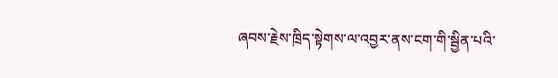ཞབས་རྗེས་ཁྲིད་སྟེགས་ལ་འབྱར་ནས་ངག་གི་སྦྱིན་པའི་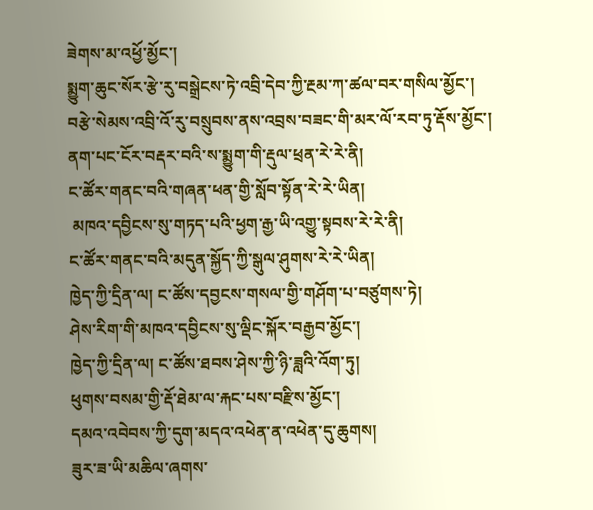ཟེགས་མ་འཕྱོ་མྱོང་།
སྨྱུག་ཆུང་སོར་རྩེ་རུ་བསྒྲེངས་ཏེ་འབྲི་དེབ་ཀྱི་རྔམ་ཀ་ཚལ་བར་གསིལ་མྱོང་།
བརྩེ་སེམས་འབྲི་འོ་རུ་བསྲུབས་ནས་འབྲས་བཟང་གི་མར་ལོ་རབ་ཏུ་རྡོས་མྱོང་།
ནག་པང་ངོར་བརྡར་བའི་ས་སྨྱུག་གི་རྡུལ་ཕྲན་རེ་རེ་ནི།
ང་ཚོར་གནང་བའི་གཞན་ཕན་གྱི་སློབ་སྟོན་རེ་རེ་ཡིན།
 མཁའ་དབྱིངས་སུ་གཏད་པའི་ཕྱག་རྒྱ་ཡི་འགྱུ་སྟབས་རེ་རེ་ནི།
ང་ཚོར་གནང་བའི་མདུན་སྐྱོད་ཀྱི་སྒུལ་ཤུགས་རེ་རེ་ཡིན།
ཁྱེད་ཀྱི་དྲིན་ལ། ང་ཚོས་དབྱངས་གསལ་གྱི་གཤོག་པ་བཙུགས་ཏེ།
ཤེས་རིག་གི་མཁའ་དབྱིངས་སུ་ལྡིང་སྐོར་བརྒྱབ་མྱོང་།
ཁྱེད་ཀྱི་དྲིན་ལ། ང་ཚོས་ཐབས་ཤེས་ཀྱི་ཉི་ཟླའི་འོག་ཏུ།
ཕུགས་བསམ་གྱི་རྡོ་ཐེམ་ལ་རྐང་པས་བརྫིས་མྱོང་།
དམའ་འབེབས་ཀྱི་དུག་མདའ་འཕེན་ན་འཕེན་དུ་ཆུགས།
ཟུར་ཟ་ཡི་མཆིལ་ཞགས་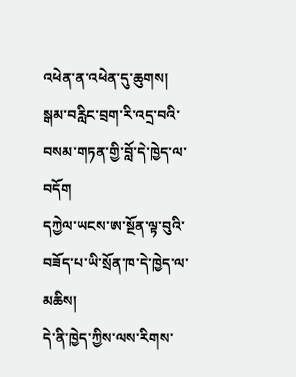འཕེན་ན་འཕེན་དུ་ཆུགས།
སྒམ་བརླིང་བྲག་རི་འདྲ་བའི་བསམ་གཏན་གྱི་བློ་དེ་ཁྱེད་ལ་བདོག
དཀྱེལ་ཡངས་ཨ་སྔོན་ལྟ་བུའི་བཟོད་པ་ཡི་སྲོན་ཁ་དེ་ཁྱེད་ལ་མཆིས།
དེ་ནི་ཁྱེད་ཀྱིས་ལས་རིགས་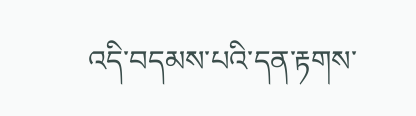འདི་བདམས་པའི་དན་རྟགས་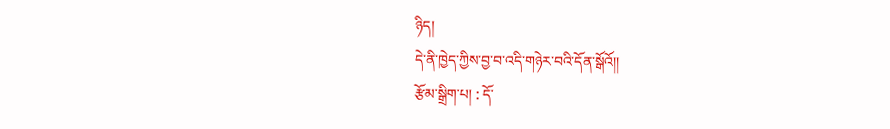ཉིད།
དེ་ནི་ཁྱེད་ཀྱིས་བྱ་བ་འདི་གཉེར་བའི་དོན་སྒོའོ།།
རྩོམ་སྒྲིག་པ། : དོ་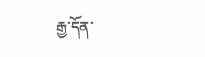རྒྱ་དོན་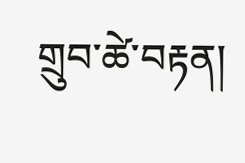གྲུབ་ཚེ་བརྟན།